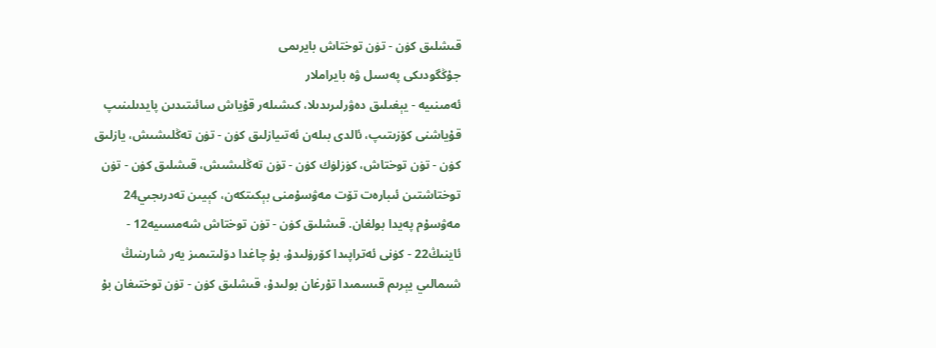قىشلىق كۈن - تۈن توختاش بايرىمى
جۇڭگودىكى پەسىل ۋە بايراملار
ئەمىنىيە - يېغىلىق دەۋرلىرىدىلا، كىشىلەر قۇياش سائىتىدىن پايدىلىنىپ قۇياشنى كۆزىتىپ، ئالدى بىلەن ئەتىيازلىق كۈن - تۈن تەڭلىشىش، يازلىق كۈن - تۈن توختاش، كۈزلۈك كۈن - تۈن تەڭلىشىش، قىشلىق كۈن - تۈن توختاشتىن ئىبارەت تۆت مەۋسۇمنى بېكىتكەن، كېيىن تەدرىجىي24 مەۋسۇم پەيدا بولغان. قىشلىق كۈن - تۈن توختاش شەمسىيە12 - ئاينىڭ22 - كۈنى ئەتراپىدا كۆرۈلىدۇ، بۇ چاغدا دۆلىتىمىز يەر شارىنىڭ شىمالىي يېرىم قىسمىدا تۇرغان بولىدۇ، قىشلىق كۈن - تۈن توختىغان بۇ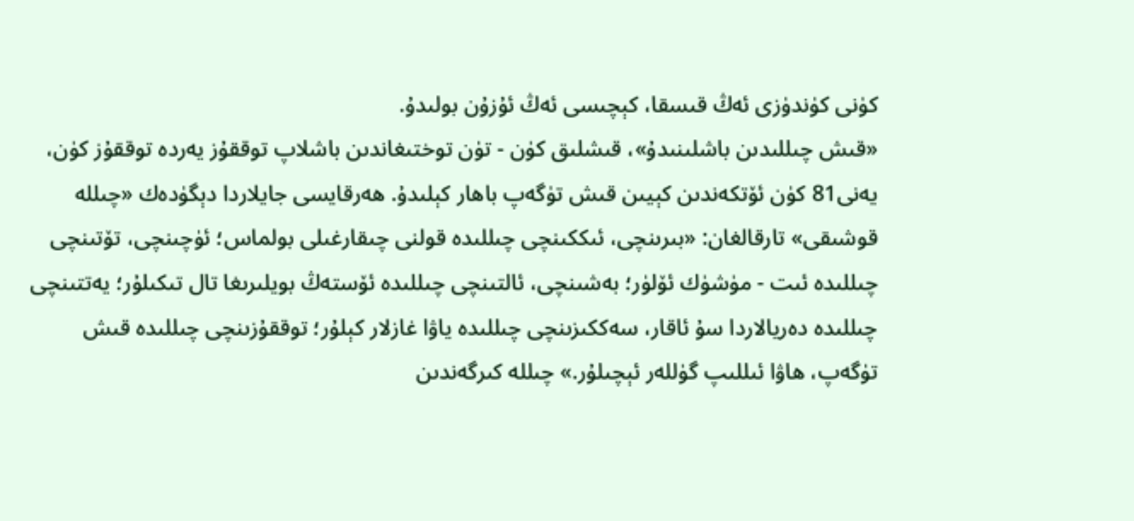كۈنى كۈندۈزى ئەڭ قىسقا، كېچىسى ئەڭ ئۇزۇن بولىدۇ.
«قىش چىللىدىن باشلىنىدۇ»، قىشلىق كۈن - تۈن توختىغاندىن باشلاپ توققۇز يەردە توققۇز كۈن، يەنى81 كۈن ئۆتكەندىن كېيىن قىش تۈگەپ باھار كېلىدۇ. ھەرقايسى جايلاردا دېگۈدەك «چىللە قوشىقى» تارقالغان: «بىرىنچى، ئىككىنچى چىللىدە قولنى چىقارغىلى بولماس؛ ئۈچىنچى، تۆتىنچى چىللىدە ئىت - مۈشۈك ئۆلۈر؛ بەشىنچى، ئالتىنچى چىللىدە ئۆستەڭ بويلىرىغا تال تىكىلۇر؛ يەتتىنچى چىللىدە دەريالاردا سۇ ئاقار، سەككىزىنچى چىللىدە ياۋا غازلار كېلۇر؛ توققۇزىنچى چىللىدە قىش تۈگەپ، ھاۋا ئىللىپ گۈللەر ئېچىلۇر.» چىللە كىرگەندىن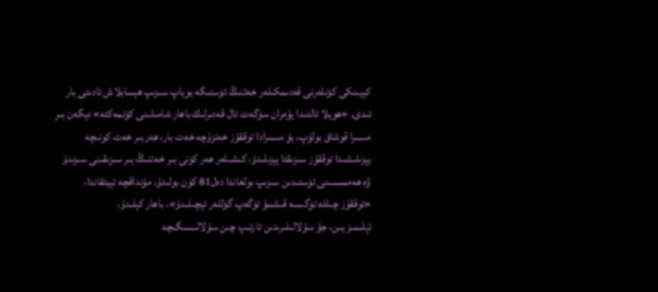كېيىنكى كۈنلەرنى قەدىمكىلەر خەتنىڭ ئۈستىگە بوياپ سىزىپ ھېسابلاش ئادىتى بار ئىدى. «ھويلا ئالدىدا يۇمران سۆگەت تال قەدىرلىك باھار شامىلىنى كۈتمەكتە» دېگەن بىر مىسرا قوشاق بولۇپ، بۇ مىسرادا توققۇز خەنزۇچە خەت بار، ھەربىر خەت كونىچە يېزىلىشىدا توققۇز سىزىقتا يېزىلىدۇ، كىشىلەر ھەر كۈنى بىر خەتنىڭ بىر سىزىقىنى سىزىدۇ ۋە ھەممىسىنى ئۈستىدىن سىزىپ بولغاندا دەل81 كۈن بولىدۇ، مۇنداقچە ئېيتقاندا، «توققۇز چىللە تۈگىسە قىشمۇ تۈگەپ گۈللەر ئېچىلىدۇ»، باھار كېلىدۇ.
ئېلىمىز يىن، جۇ سۇلالىلىرىدىن تارتىپ چىن سۇلالىسىگىچە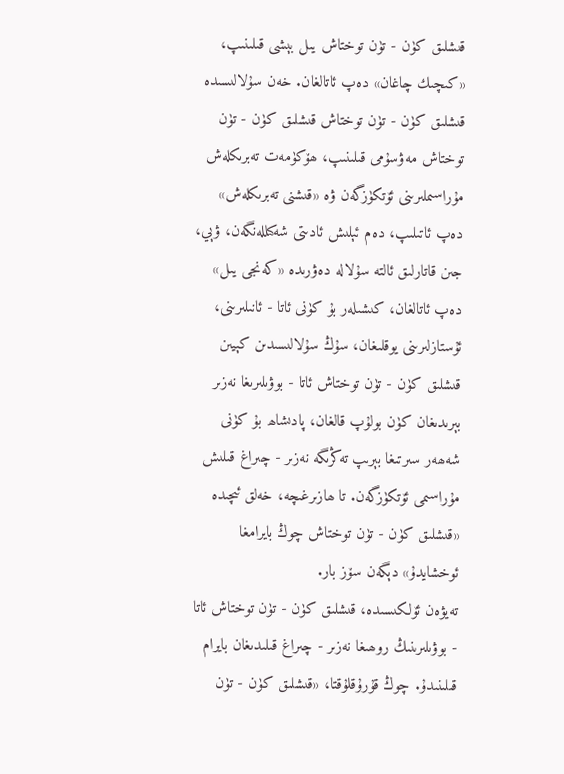قىشلىق كۈن - تۈن توختاش يىل بېشى قىلىنىپ، «كىچىك چاغان» دەپ ئاتالغان. خەن سۇلالىسىدە قىشلىق كۈن - تۈن توختاش قىشلىق كۈن - تۈن توختاش مەۋسۇمى قىلىنىپ، ھۆكۈمەت تەبرىكلەش مۇراسىملىرىنى ئۆتكۈزگەن ۋە «قىشنى تەبرىكلەش» دەپ ئاتىلىپ، دەم ئېلىش ئادىتى شەكىللەنگەن، ۋېي، جىن قاتارلىق ئالتە سۇلالە دەۋرىدە «كەنجى يىل» دەپ ئاتالغان، كىشىلەر بۇ كۈنى ئاتا - ئانىلىرىنى، ئۇستازلىرىنى يوقلىغان، سۇڭ سۇلالىسىدىن كېيىن قىشلىق كۈن - تۈن توختاش ئاتا - بوۋىلىرىغا نەزىر بېرىدىغان كۈن بولۇپ قالغان، پادىشاھ بۇ كۈنى شەھەر سىرتىغا بېرىپ تەڭرىگە نەزىر - چىراغ قىلىش مۇراسىمى ئۆتكۈزگەن. تا ھازىرغىچە، خەلق ئىچىدە «قىشلىق كۈن - تۈن توختاش چوڭ بايرامغا ئوخشايدۇ» دېگەن سۆز بار.
تەيۋەن ئۆلكىسىدە، قىشلىق كۈن - تۈن توختاش ئاتا - بوۋىلىرىنىڭ روھىغا نەزىر - چىراغ قىلىدىغان بايرام قىلىنىدۇ. چوڭ قۇرۇقلۇقتا، «قىشلىق كۈن - تۈن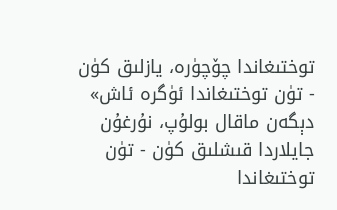توختىغاندا چۆچۈرە، يازلىق كۈن - تۈن توختىغاندا ئۈگرە ئاش» دېگەن ماقال بولۇپ، نۇرغۇن جايلاردا قىشلىق كۈن - تۈن توختىغاندا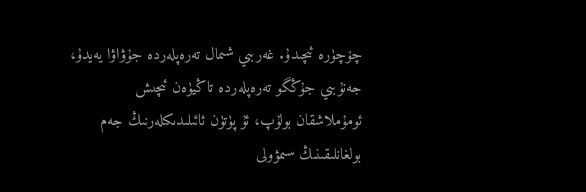چۆچۈرە ئىچىدۇ. غەربىي شىمال تەرەپلەردە جۇۋاۋا يەيدۇ، جەنۇبىي جۇڭگو تەرەپلەردە تاڭيۈەن ئىچىش ئومۇملاشقان بولۇپ، ئۇ پۈتۈن ئائىلىدىكىلەرنىڭ جەم بولغانلىقىنىڭ سىمۋولى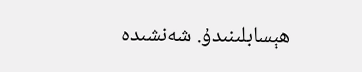ھېسابلىنىدۇ. شەنشىدە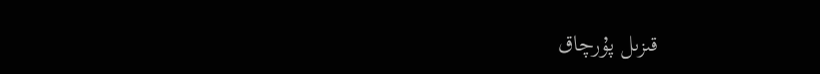قىزىل پۇرچاق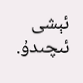ئېشى ئىچىدۇ.